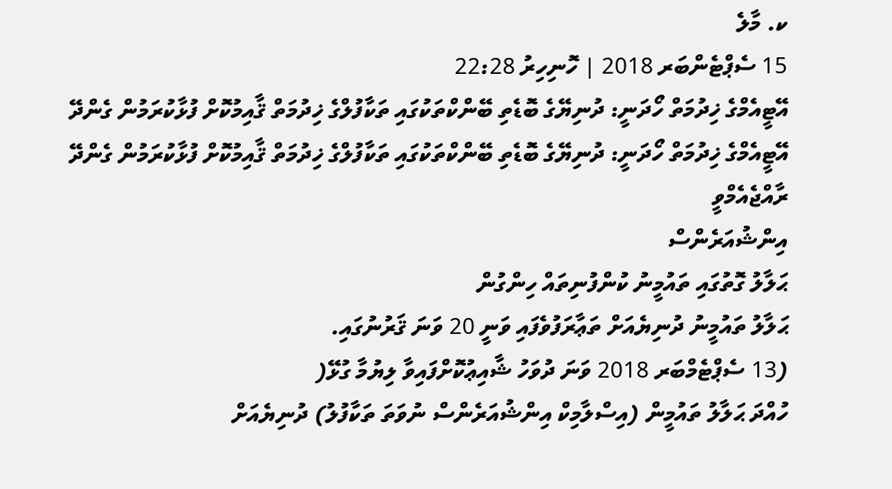ކ. މާލެ
15 ސެޕްޓެންބަރ 2018 | ހޮނިހިރު 22:28
އޭޓީއެމްގެ ޚިދުމަތް ހޯދަނީ: ދުނިޔޭގެ ބޮޑެތި ބޭންކްތަކުގައި ތަކާފުލްގެ ޚިދުމަތް ޤާއިމުކޮށް ފުޅާކުރަމުން ގެންދޭ
އޭޓީއެމްގެ ޚިދުމަތް ހޯދަނީ: ދުނިޔޭގެ ބޮޑެތި ބޭންކްތަކުގައި ތަކާފުލްގެ ޚިދުމަތް ޤާއިމުކޮށް ފުޅާކުރަމުން ގެންދޭ
ރާއްޖެއެމްވީ
އިންޝުއަރެންސް
ޙަލާލު ގޮތުގައި ތައުމީނު ކުންފުނިތައް ހިންގުން
ޙަލާލު ތައުމީނު ދުނިޔެއަށް ތަޢާރަފުވެފައި ވަނީ 20 ވަނަ ޤަރުނުގައި.
(13 ސެޕްޓެމްބަރ 2018 ވަނަ ދުވަހު ޝާއިޢުކޮށްފައިވާ ލިޔުމާ ގުޅޭ(
ހުއްދަ ޙަލާލު ތައުމީން (އިސްލާމިކް އިންޝުއަރެންސް ނުވަތަ ތަކާފުލު) ދުނިޔެއަށް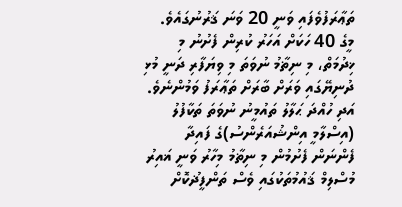ތަޢާރަފުވެފައި ވަނީ 20 ވަނަ ޤަރުނުގައެވެ. މީގެ 40 ހަކަށް އަހަރު ކުރިން ފެށުނު މި ޚިދުމަތް، މި ނިޡާމު ނުވަތަ މި ވިޔަފާރި ދަނީ މުޅި ދުނިޔޭގައި ވަރަށް ބާރަށް ތަޢާރަފު ވަމުންނެވެ. އަދި ހުއްދަ ޙަލާލު ތައުމީނު ނުވަތަ ތަކާފުލު (އިސްލާމީ އިންޝުއަރެންސު)ގެ ފައިދާ ފެންނަން ފެށުމުން މި ނިޡާމު މިހާރު ވަނީ ޣައިރު މުސްލިމް ޤައުމުތަކުގައި ވެސް ތަންފީޛުކޮށް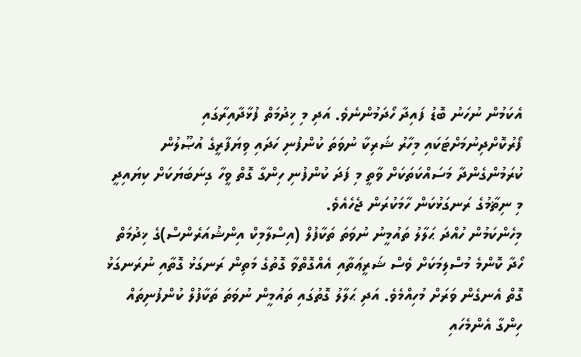އެކަމުން ނުހަނު ބޮޑު ފައިދާ ހޯދަމުންނެވެ. އަދި މި ޚިދުމަތް ފުޅާދާއިރާގައި ފޯރުކޮށްދިނުމަށްޓަކައި މިހާރު ޝަރިކާ ނުވަތަ ކުންފުނި ހަދައި ވިޔަފާރީގެ އުޞޫލުން ކުރަމުންގެންދާ މަސައްކަތަކަށް ވާތީ މި ފަދަ ކުންފުނި ހިންގާ ގޮތް ވީހާ ގިނަބަޔަކަށް ކިޔައިދީ މި ނިޡާމުގެ ރަނގަޅުކަން ހާމަކުރަން ޖެހެއެވެ.
މިހެންކަމުން ހުއްދަ ޙަލާލު ތައުމީނު ނުވަތަ ތަކާފުލް (އިސްލާމިކް އިންޝުއަރެންސް)ގެ ޚިދުމަތް ހޯދާ ކޮންމެ މުސްލިމަކަށް ވެސް ޝަރީޢަތާއި އެއްގޮތްވާ ގޮތުގެ މަތިން ރަނގަޅު ގޮތާއި ނުރަނގަޅު ގޮތް އެނގެން ވަރަށް މުހިއްމެވެ. އަދި ޙަލާލު ގޮތުގައި ތައުމީން ނުވަތަ ތަކާފުލް ކުންފުނިތައް ހިންގާ އެންމެހައި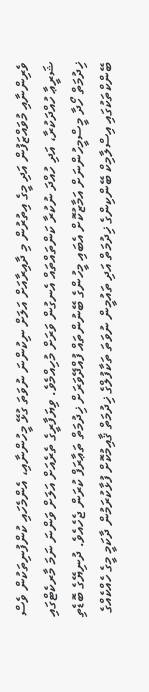ވެރިންނާއި މުވައްޒަފުން އަދި މީގެ އިތުރުން މި ދާއިރާއަށް އަލަށް ނިކުންނަ ނުވަތަ ގުޅޭ މީހުންނާއި، އެންމެހައި ކުންފުނިތަކުން ވެސް ޝަރީޢާ ހުއްދަކުރާ، އަދި ހުއްދަ ނުކުރާ ކަންތައްތައް އެނގުން ވަރަށް މުހިއްމެވެ. ވިޔަފާރީގެ ތެރެއަށް އަލަށް ވަންނަ ނަމަ މާރކެޓްގައި ޚިދުމަތް ހޯދާ މީސްމީހުންނަށް އަމާޒުކޮށް އެބައި މީހުންގެ ބޭނުންތައް ފުއްދޭވަރަށް ޚިދުމަތް ތަޢާރަފް ކުރަން ޖެހެއެވެ. ދުނިޔޭގެ ބޮޑެތި ބޭންކްތަކުގައި އިސްލާމިކް ބޭންކިންގެ ޚިދުމަތް އަދި ތައުމީން ނުވަތަ ތަކާފުލްގެ ޚިދުމަތް ޤާއިމުކޮށް ފުޅާކުރަމުން ދާކަމީ މީގެ ހެއްކެއްގެ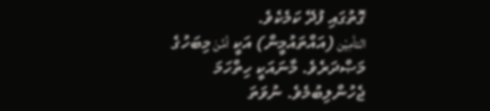ގޮތުގައި ފުދޭ ކަމެކެވެ.
التأمِيْن (އައްތައުމީން) އަކީ أمَّنَ މިބަހުގެ މަޞްދަރެވެ. މާނައަކީ ހިތްހަމަ ޖެހުންލިބުމެވެ. ނުވަތަ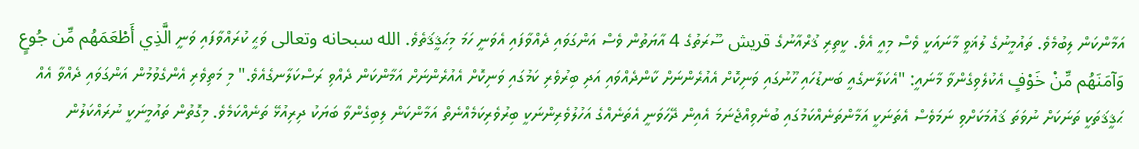އަމާންކަން ލިބުމެވެ. ތައުމީނުގެ ލުޣަވީ މާނައަކީ ވެސް މިއީ އެވެ. ކީތިރި ޤުރްއާނުގެ قريش ސޫރަތުގެ 4 އާޔަތުން ވެސް އަންގަވައި ދެއްވާފައި އެވަނީ ހަމަ މިޙަޤީޤަތެވެ. الله سبحانه وتعالى ވަޙީ ކުރައްވާފައި ވަނީ الَّذِي أَطْعَمَهُم مِّن جُوعٍ وَآمَنَهُم مِّنْ خَوْفٍ އެކުލެވިގެންވާ މާނައީ: "އެކަލާނގެއީ ބަނޑުހައި ހޫނުގައި ވަނިކޮށް އެއުރެންނަށް ކާންދެއްވައި އަދި ބިރުވެރި ކަމުގައި ވަނިކޮށް އެއުރެންނަށް އަމާންކަން ދެއްވި ރަސްކަލާނގެއެވެ." މި މަތިވެރި އެންގެވުމުން އަންގަވައި ދެއްވާ އެއް ޙަޤީޤަތަކީ ތަނަކަށް ނުވަތަ ޤައުމަކަށްވި ނަމަވެސް އެތަނަކީ އަމާންތަނެއްކަމުގައި ބުނެވިއްޖެނަމަ އެއިން ދޭހަވަނީ އެތަނެއްގެ އަހުލުވެރިންނަކީ ބިރުވެރިކަމެއްނެތް އަމާންކަން ލިބިގެންވާ ބަޔަކު ދިރިއުޅޭ ތަނެއްކަމެވެ. މިގޮތުން ތައުމީނަކީ ނުރައްކަލުން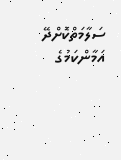ސަލާމަތްކޮށްދޭ އަމާންކަމުގެ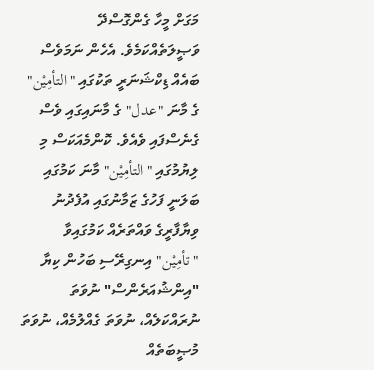މަގަށް މީހާ ގެންގޮސްދޭ ވަޞީލަތެއްކަމެވެ. އެހެން ނަމަވެސް ބައެއް ޑިކްޝަނަރީ ތަކުގައި "التأمِيْن" ގެ މާނަ "عدل" ގެ މާނައިގައި ވެސް ގެނެސްފައި ވެއެވެ. ކޮންމެއަކަސް މި ލިޔުމުގައި "التأمِيْن" މާނަ ކަމުގައި ބަލަނީ ފަހުގެ ޒަމާނުގައި އުފެދުނު ވިޔާފާރީގެ ވައްތަރެއް ކަމުގައިވާ "تأمِيْن" އިނގިރޭސި ބަހުން ކިޔާ "އިންޝުއަރެންސް" ނުވަތަ ނުރައްކަލެއް، ނުވަތަ ގެއްލުމެއް، ނުވަތަ މުޞީބަތެއް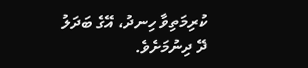ކުރިމަތިވާ ހިނދު، އޭގެ ބަދަލު ދޭ ދިނުމަށެވެ.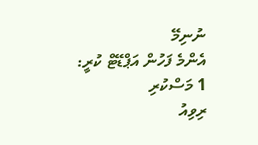ނުނިމޭ
އެންމެ ފަހުން އަޕްޑޭޓް ކުރީ: 1 މަސްކުރި
ރިވިއު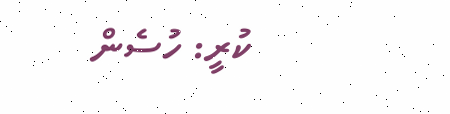ކުރީ: ހުސެން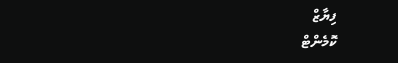ފިޔާޒް
ކޮމެންޓް